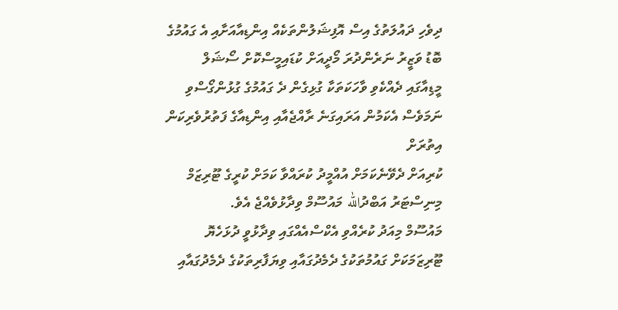ދިވެހި ދައުލަތުގެ އިސް އޮފިޝަލުންތަކެއް އިންޑިއާއަށާއި އެ ގައުމުގެ ބޮޑު ވަޒީރު ނަރެންދުރަ މޯދީއަށް ކުޑައިމީސްކޮށް ސޯޝަލް މީޑިއާގައި ދެއްކެވި ވާހަކަތަކާ ގުޅިގެން ދެ ގައުމުގެ ގުޅުންގޯސްވި ނަމަވެސް އެކަމުން އަރައިގަނެ ރާއްޖެއާއި އިންޑިއާގެ ފަތުރުވެރިކަން އިތުރަށް
ކުރިއަށް ދެވޭނެކަމަށް އުއްމީދު ކުރައްވާ ކަމަށް ކުރީގެ ޓޫރިޒަމް މިނިސްޓަރު އަބްދުالله މައުސޫމް ވިދާޅުވެއްޖެ އެވެ.
މައުސޫމް މިއަދު ކުރެއްވި އެކްސްއެއްގައި ވިދާޅުވީ ދުޅަހެޔޮ ޓޫރިޒަމަކަށް ގައުމުތަކުގެ ދެމެދުގައާއި ވިޔަފާރިތަކުގެ ދެމެދުގައާއި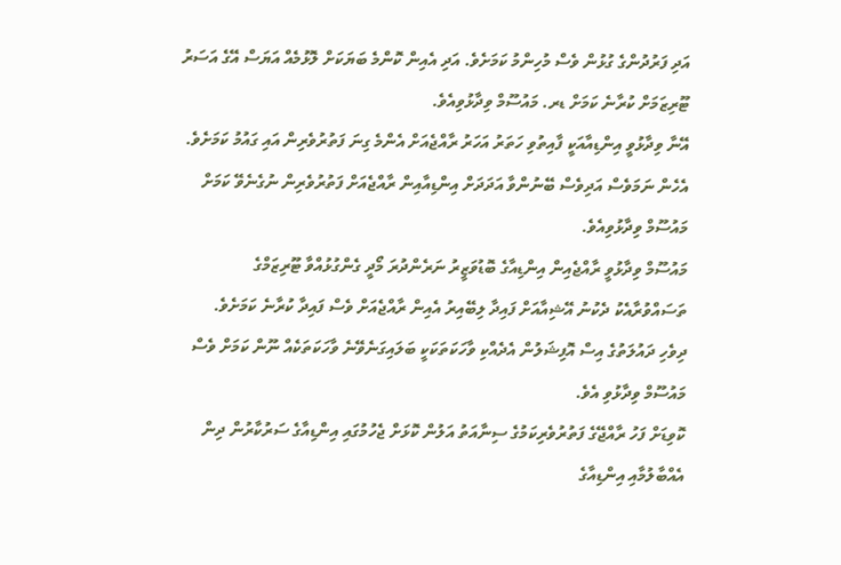އަދި ފަރުދުންގެ ގުޅުން ވެސް މުހިންމު ކަމަށެވެ. އަދި އެއިން ކޮންމެ ބަޔަކަށް ލޮޅުމެއް އަޔަސް އޭގެ އަސަރު ޓޫރިޒަމަށް ކުރާނެ ކަމަށް ޑރ. މައުސޫމް ވިދާޅުވިއެވެ.
އޭނާ ވިދާޅުވީ އިންޑިއާއަކީ ފާއިތުވި ހަތަރު އަހަރު ރާއްޖެއަށް އެންމެ ގިނަ ފަތުރުވެރިން އައި ގައުމު ކަމަށެވެ.
އެހެން ނަމަވެސް އަދިވެސް ބޭނުންވާ އަދަދަށް އިންޑިއާއިން ރާއްޖެއަށް ފަތުރުވެރިން ނުގެނެވޭ ކަމަށް މައުސޫމް ވިދާޅުވިއެވެ.
މައުސޫމް ވިދާޅުވީ ރާއްޖެއިން އިންޑިއާގެ ބޮޑުވަޒީރު ނަރެންދުރަ މޯދީ ގެންގުޅުއްވާ ޓޫރިޒަމްގެ ތަސައްވުރާއެކު ދެކުނު އޭޝިއާއަށް ފައިދާ ލިބޭއިރު އެއިން ރާއްޖެއަށް ވެސް ފައިދާ ކުރާނެ ކަމަށެވެ.
ދިވެހި ދައުލަތުގެ އިސް އޮފިޝަލުން އެދެއްކި ވާހަކަތަކަކީ ބަލައިގަނެވޭނެ ވާހަކަތަކެއް ނޫން ކަމަށް ވެސް މައުސޫމް ވިދާޅުވި އެވެ.
ކޮވިޑަށް ފަހު ރާއްޖޭގެ ފަތުރުވެރިކަމުގެ ސިނާއަތު އަލުން ކޮޅަށް ޖެހުމުގައި އިންޑިއާގެ ސަރުކާރުން ދިން އެއްބާލުމާއި އިންޑިއާގެ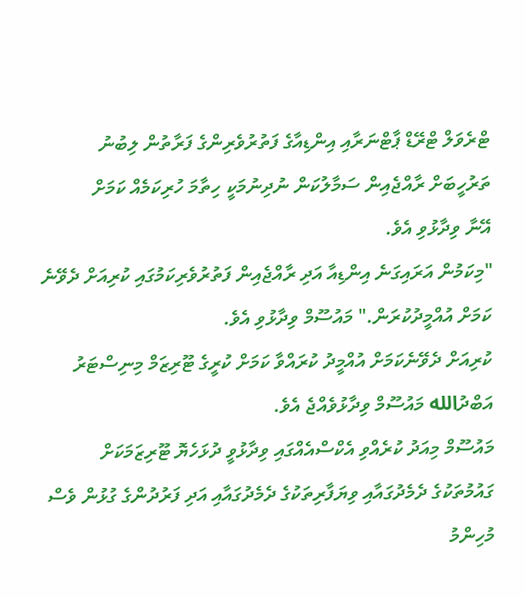ޓްރެވަލް ޓްރޭޑް ޕާޓްނަރާއި އިންޑިއާގެ ފަތުރުވެރިންގެ ފަރާތުން ލިބުނު ތަރުހީބަށް ރާއްޖެއިން ސަމާލުކަން ނުދިނުމަކީ ހިތާމަ ހުރިކަމެއް ކަމަށް
އޭނާ ވިދާޅުވި އެވެ.
"މިކަމުން އަރައިގަނެ އިންޑިއާ އަދި ރާއްޖެއިން ފަތުރުވެރިކަމުގައި ކުރިއަށް ދެވޭނެ ކަމަށް އުއްމީދުކުރަން." މައުސޫމް ވިދާޅުވި އެވެ.
ކުރިއަށް ދެވޭނެކަމަށް އުއްމީދު ކުރައްވާ ކަމަށް ކުރީގެ ޓޫރިޒަމް މިނިސްޓަރު އަބްދުالله މައުސޫމް ވިދާޅުވެއްޖެ އެވެ.
މައުސޫމް މިއަދު ކުރެއްވި އެކްސްއެއްގައި ވިދާޅުވީ ދުޅަހެޔޮ ޓޫރިޒަމަކަށް ގައުމުތަކުގެ ދެމެދުގައާއި ވިޔަފާރިތަކުގެ ދެމެދުގައާއި އަދި ފަރުދުންގެ ގުޅުން ވެސް މުހިންމު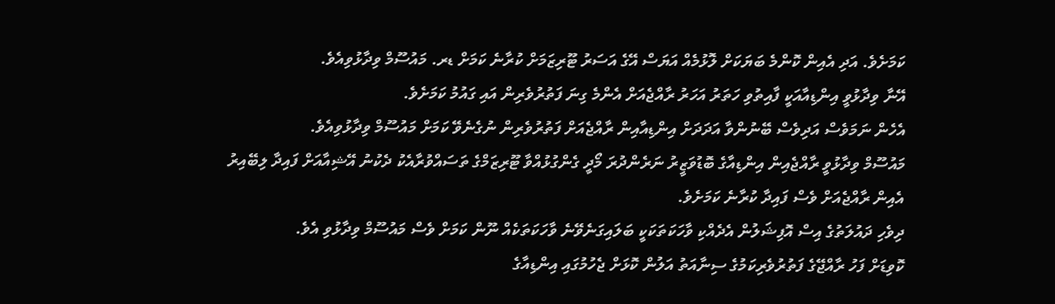ކަމަށެވެ. އަދި އެއިން ކޮންމެ ބަޔަކަށް ލޮޅުމެއް އަޔަސް އޭގެ އަސަރު ޓޫރިޒަމަށް ކުރާނެ ކަމަށް ޑރ. މައުސޫމް ވިދާޅުވިއެވެ.
އޭނާ ވިދާޅުވީ އިންޑިއާއަކީ ފާއިތުވި ހަތަރު އަހަރު ރާއްޖެއަށް އެންމެ ގިނަ ފަތުރުވެރިން އައި ގައުމު ކަމަށެވެ.
އެހެން ނަމަވެސް އަދިވެސް ބޭނުންވާ އަދަދަށް އިންޑިއާއިން ރާއްޖެއަށް ފަތުރުވެރިން ނުގެނެވޭ ކަމަށް މައުސޫމް ވިދާޅުވިއެވެ.
މައުސޫމް ވިދާޅުވީ ރާއްޖެއިން އިންޑިއާގެ ބޮޑުވަޒީރު ނަރެންދުރަ މޯދީ ގެންގުޅުއްވާ ޓޫރިޒަމްގެ ތަސައްވުރާއެކު ދެކުނު އޭޝިއާއަށް ފައިދާ ލިބޭއިރު އެއިން ރާއްޖެއަށް ވެސް ފައިދާ ކުރާނެ ކަމަށެވެ.
ދިވެހި ދައުލަތުގެ އިސް އޮފިޝަލުން އެދެއްކި ވާހަކަތަކަކީ ބަލައިގަނެވޭނެ ވާހަކަތަކެއް ނޫން ކަމަށް ވެސް މައުސޫމް ވިދާޅުވި އެވެ.
ކޮވިޑަށް ފަހު ރާއްޖޭގެ ފަތުރުވެރިކަމުގެ ސިނާއަތު އަލުން ކޮޅަށް ޖެހުމުގައި އިންޑިއާގެ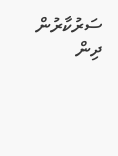ސަރުކާރުން ދިން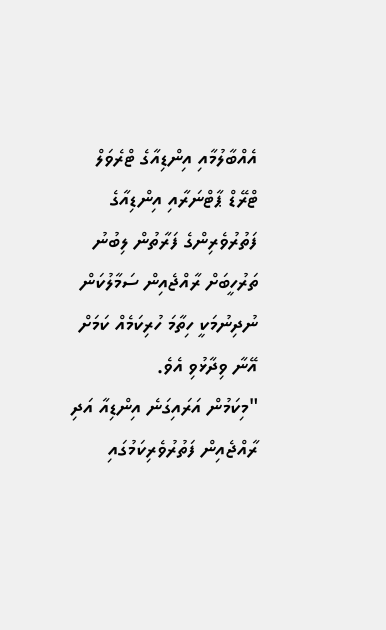އެއްބާލުމާއި އިންޑިއާގެ ޓްރެވަލް ޓްރޭޑް ޕާޓްނަރާއި އިންޑިއާގެ ފަތުރުވެރިންގެ ފަރާތުން ލިބުނު ތަރުހީބަށް ރާއްޖެއިން ސަމާލުކަން ނުދިނުމަކީ ހިތާމަ ހުރިކަމެއް ކަމަށް
އޭނާ ވިދާޅުވި އެވެ.
"މިކަމުން އަރައިގަނެ އިންޑިއާ އަދި ރާއްޖެއިން ފަތުރުވެރިކަމުގައި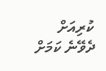ކުރިއަށް ދެވޭނެ ކަމަށް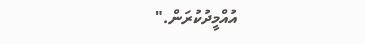އުއްމީދުކުރަން."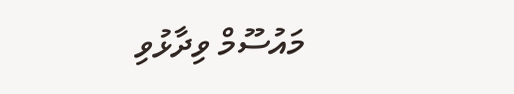މައުސޫމް ވިދާޅުވި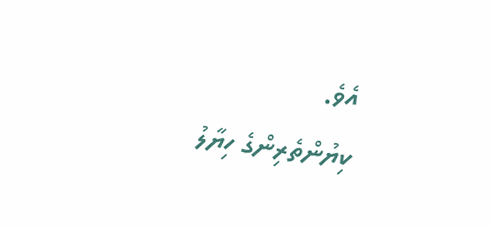އެވެ.
ކިޔުންތެރިންގެ ހިޔާލު